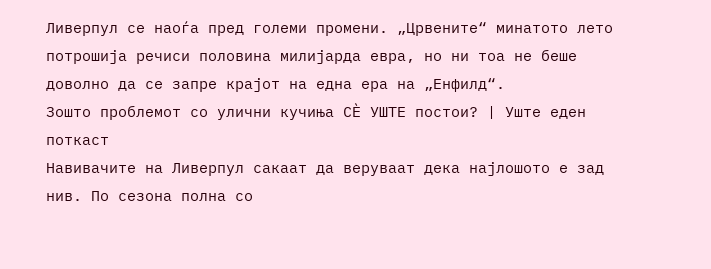Ливерпул се наоѓа пред големи промени. „Црвените“ минатото лето потрошија речиси половина милијарда евра, но ни тоа не беше доволно да се запре крајот на една ера на „Енфилд“.
Зошто проблемот со улични кучиња СÈ УШТЕ постои? | Уште еден поткаст
Навивачите на Ливерпул сакаат да веруваат дека најлошото е зад нив. По сезона полна со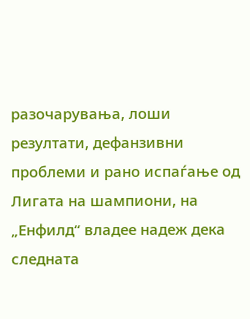разочарувања, лоши резултати, дефанзивни проблеми и рано испаѓање од Лигата на шампиони, на „Енфилд“ владее надеж дека следната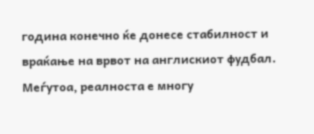година конечно ќе донесе стабилност и враќање на врвот на англискиот фудбал.
Меѓутоа, реалноста е многу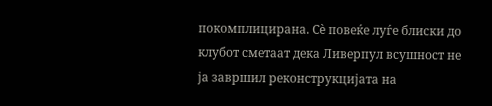покомплицирана. Сè повеќе луѓе блиски до клубот сметаат дека Ливерпул всушност не ја завршил реконструкцијата на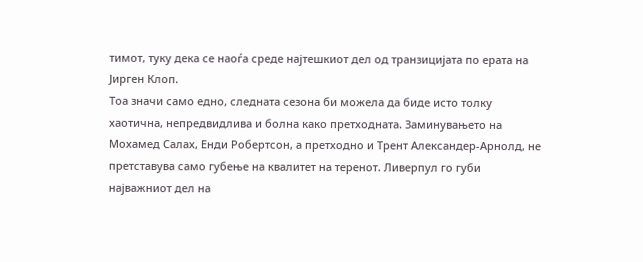тимот, туку дека се наоѓа среде најтешкиот дел од транзицијата по ерата на Јирген Клоп.
Тоа значи само едно, следната сезона би можела да биде исто толку хаотична, непредвидлива и болна како претходната. Заминувањето на Мохамед Салах, Енди Робертсон, а претходно и Трент Александер-Арнолд, не претставува само губење на квалитет на теренот. Ливерпул го губи најважниот дел на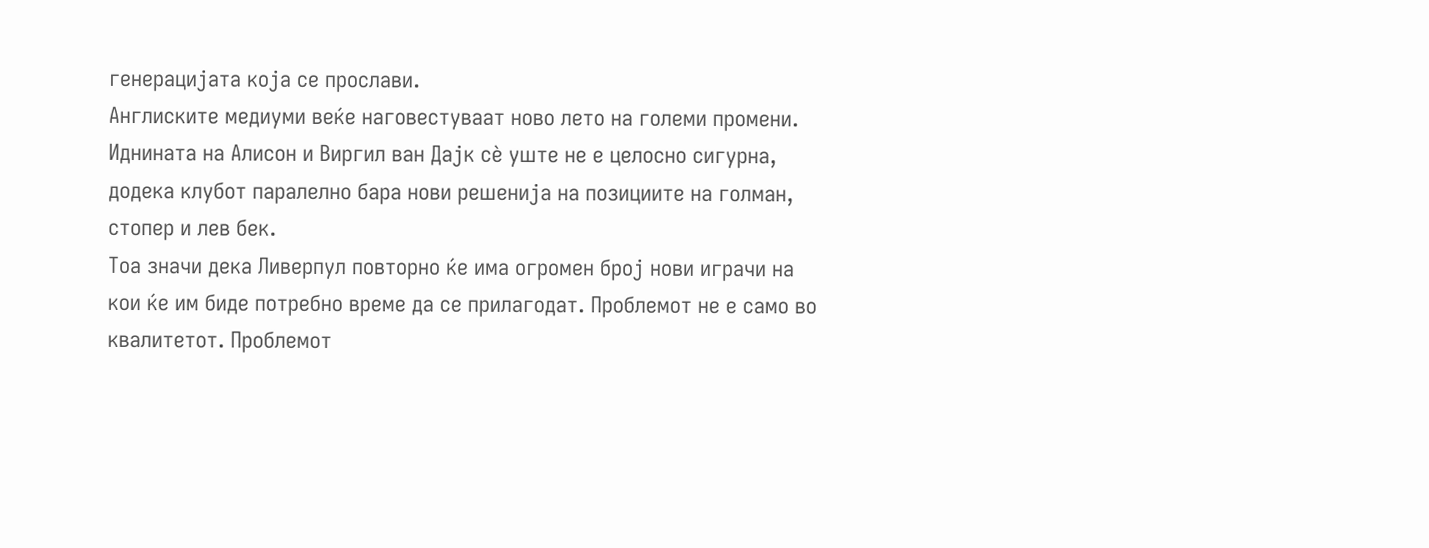генерацијата која се прослави.
Англиските медиуми веќе наговестуваат ново лето на големи промени. Иднината на Алисон и Виргил ван Дајк сè уште не е целосно сигурна, додека клубот паралелно бара нови решенија на позициите на голман, стопер и лев бек.
Тоа значи дека Ливерпул повторно ќе има огромен број нови играчи на кои ќе им биде потребно време да се прилагодат. Проблемот не е само во квалитетот. Проблемот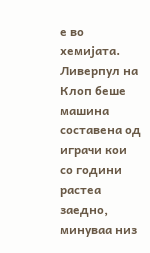е во хемијата. Ливерпул на Клоп беше машина составена од играчи кои со години растеа заедно, минуваа низ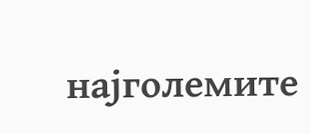најголемите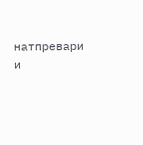натпревари и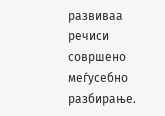развиваа речиси совршено меѓусебно разбирање.